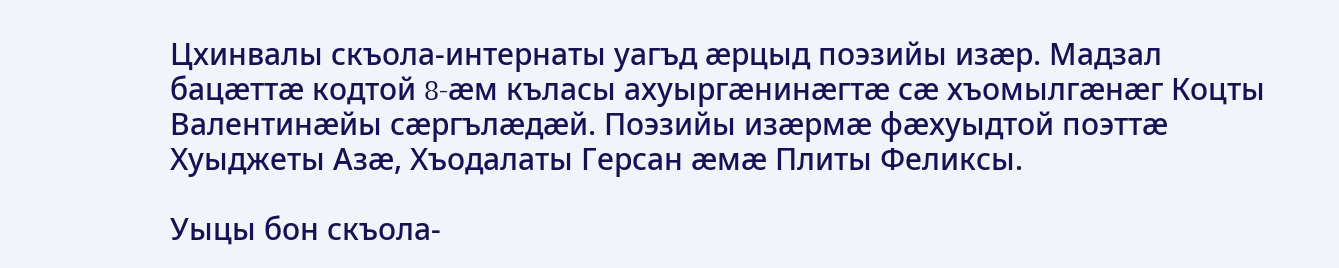Цхинвалы скъола-интернаты уагъд æрцыд поэзийы изæр. Мадзал бацæттæ кодтой 8-æм къласы ахуыргæнинæгтæ сæ хъомылгæнæг Коцты Валентинæйы сæргълæдæй. Поэзийы изæрмæ фæхуыдтой поэттæ Хуыджеты Азæ, Хъодалаты Герсан æмæ Плиты Феликсы.

Уыцы бон скъола-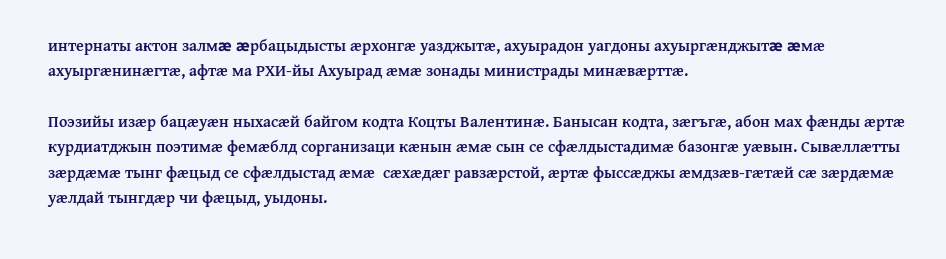интернаты актон залмæ æрбацыдысты æрхонгæ уазджытæ, ахуырадон уагдоны ахуыргæнджытæ æмæ ахуыргæнинæгтæ, афтæ ма РХИ-йы Ахуырад æмæ зонады министрады минæвæрттæ.

Поэзийы изæр бацæуæн ныхасæй байгом кодта Коцты Валентинæ. Банысан кодта, зæгъгæ, абон мах фæнды æртæ курдиатджын поэтимæ фемæблд сорганизаци кæнын æмæ сын се сфæлдыстадимæ базонгæ уæвын. Сывæллæтты зæрдæмæ тынг фæцыд се сфæлдыстад æмæ  сæхæдæг равзæрстой, æртæ фыссæджы æмдзæв-гæтæй сæ зæрдæмæ уæлдай тынгдæр чи фæцыд, уыдоны.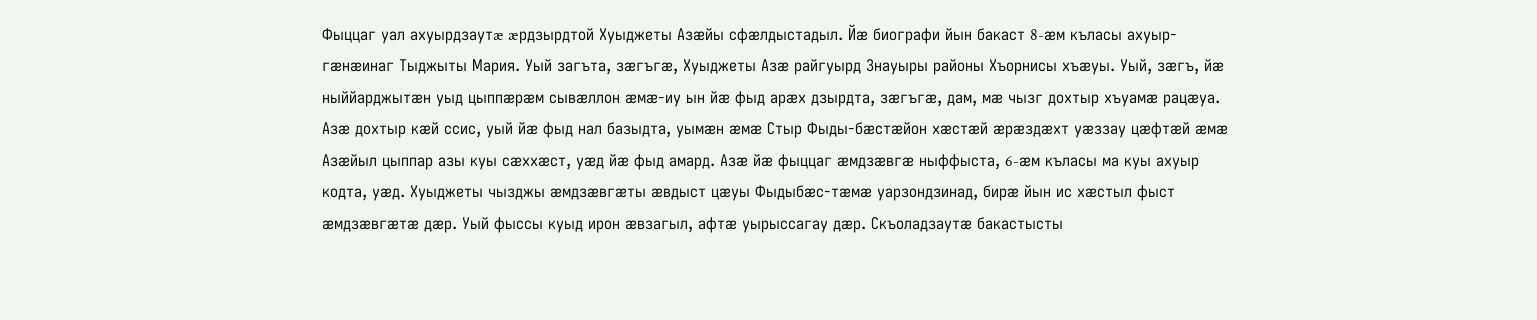Фыццаг уал ахуырдзаутæ æрдзырдтой Хуыджеты Азæйы сфæлдыстадыл. Йæ биографи йын бакаст 8-æм къласы ахуыр-гæнæинаг Тыджыты Мария. Уый загъта, зæгъгæ, Хуыджеты Азæ райгуырд Знауыры районы Хъорнисы хъæуы. Уый, зæгъ, йæ ныййарджытæн уыд цыппæрæм сывæллон æмæ-иу ын йæ фыд арæх дзырдта, зæгъгæ, дам, мæ чызг дохтыр хъуамæ рацæуа. Азæ дохтыр кæй ссис, уый йæ фыд нал базыдта, уымæн æмæ Стыр Фыды-бæстæйон хæстæй æрæздæхт уæззау цæфтæй æмæ Азæйыл цыппар азы куы сæххæст, уæд йæ фыд амард. Азæ йæ фыццаг æмдзæвгæ ныффыста, 6-æм къласы ма куы ахуыр кодта, уæд. Хуыджеты чызджы æмдзæвгæты æвдыст цæуы Фыдыбæс-тæмæ уарзондзинад, бирæ йын ис хæстыл фыст æмдзæвгæтæ дæр. Уый фыссы куыд ирон æвзагыл, афтæ уырыссагау дæр. Скъоладзаутæ бакастысты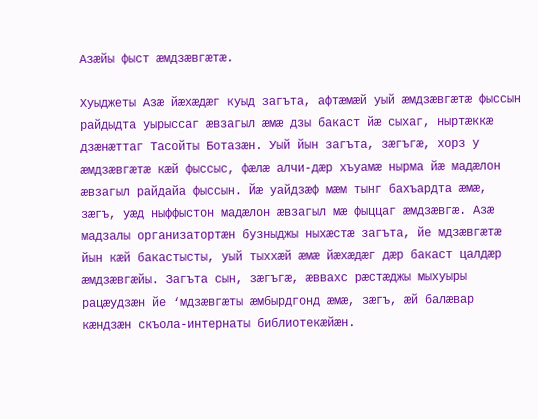Азæйы фыст æмдзæвгæтæ.

Хуыджеты Азæ йæхæдæг куыд загъта, афтæмæй уый æмдзæвгæтæ фыссын райдыдта уырыссаг æвзагыл æмæ дзы бакаст йæ сыхаг, ныртæккæ дзæнæттаг Тасойты Ботазæн. Уый йын загъта, зæгъгæ, хорз у æмдзæвгæтæ кæй фыссыс, фæлæ алчи-дæр хъуамæ нырма йæ мадæлон æвзагыл райдайа фыссын. Йæ уайдзæф мæм тынг бахъардта æмæ, зæгъ, уæд ныффыстон мадæлон æвзагыл мæ фыццаг æмдзæвгæ. Азæ мадзалы организатортæн бузныджы ныхæстæ загъта, йе мдзæвгæтæ йын кæй бакастысты, уый тыххæй æмæ йæхæдæг дæр бакаст цалдæр æмдзæвгæйы. Загъта сын, зæгъгæ, æввахс рæстæджы мыхуыры рацæудзæн йе ‘мдзæвгæты æмбырдгонд æмæ, зæгъ, æй балæвар кæндзæн скъола-интернаты библиотекæйæн.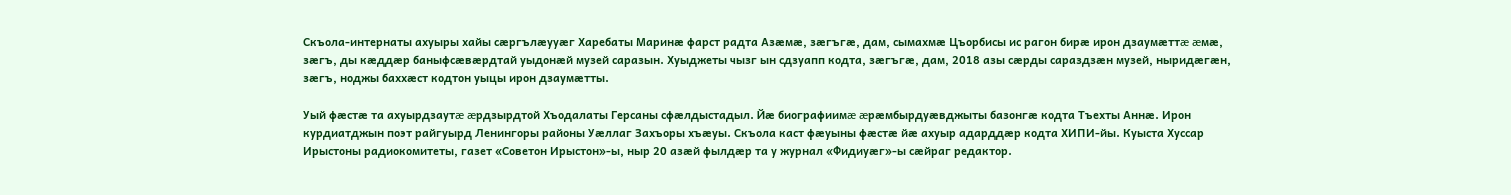Скъола-интернаты ахуыры хайы сæргълæууæг Харебаты Маринæ фарст радта Азæмæ, зæгъгæ, дам, сымахмæ Цъорбисы ис рагон бирæ ирон дзаумæттæ æмæ, зæгъ, ды кæддæр баныфсæвæрдтай уыдонæй музей саразын. Хуыджеты чызг ын сдзуапп кодта, зæгъгæ, дам, 2018 азы сæрды сараздзæн музей, ныридæгæн, зæгъ, ноджы баххæст кодтон уыцы ирон дзаумæтты.

Уый фæстæ та ахуырдзаутæ æрдзырдтой Хъодалаты Герсаны сфæлдыстадыл. Йæ биографиимæ æрæмбырдуæвджыты базонгæ кодта Тъехты Аннæ. Ирон курдиатджын поэт райгуырд Ленингоры районы Уæллаг Захъоры хъæуы. Скъола каст фæуыны фæстæ йæ ахуыр адарддæр кодта ХИПИ-йы. Куыста Хуссар Ирыстоны радиокомитеты, газет «Советон Ирыстон»-ы, ныр 20 азæй фылдæр та у журнал «Фидиуæг»-ы сæйраг редактор.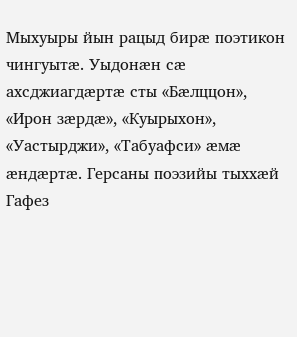Мыхуыры йын рацыд бирæ поэтикон чингуытæ. Уыдонæн сæ ахсджиагдæртæ сты «Бæлццон», «Ирон зæрдæ», «Куырыхон», «Уастырджи», «Табуафси» æмæ æндæртæ. Герсаны поэзийы тыххæй Гафез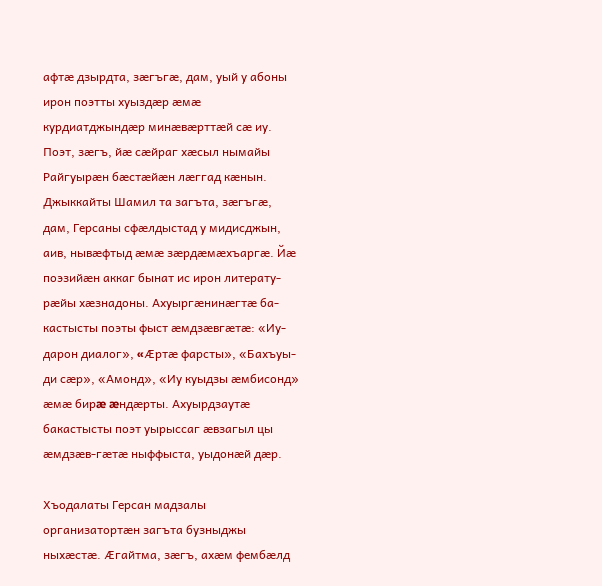афтæ дзырдта, зæгъгæ, дам, уый у абоны ирон поэтты хуыздæр æмæ курдиатджындæр минæвæрттæй сæ иу. Поэт, зæгъ, йæ сæйраг хæсыл нымайы Райгуырæн бæстæйæн лæггад кæнын.  Джыккайты Шамил та загъта, зæгъгæ, дам, Герсаны сфæлдыстад у мидисджын, аив, нывæфтыд æмæ зæрдæмæхъаргæ. Йæ поэзийæн аккаг бынат ис ирон литерату-рæйы хæзнадоны. Ахуыргæнинæгтæ ба-кастысты поэты фыст æмдзæвгæтæ: «Иу-дарон диалог», «Æртæ фарсты», «Бахъуы-ди сæр», «Амонд», «Иу куыдзы æмбисонд» æмæ бирæ æндæрты. Ахуырдзаутæ бакастысты поэт уырыссаг æвзагыл цы æмдзæв-гæтæ ныффыста, уыдонæй дæр.

Хъодалаты Герсан мадзалы организатортæн загъта бузныджы ныхæстæ. Æгайтма, зæгъ, ахæм фембæлд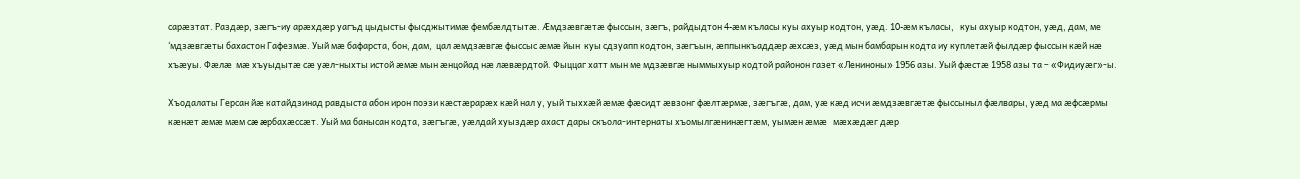сарæзтат. Раздæр, зæгъ-иу арæхдæр уагъд цыдысты фысджытимæ фембæлдтытæ. Æмдзæвгæтæ фыссын, зæгъ, райдыдтон 4-æм къласы куы ахуыр кодтон, уæд. 10-æм къласы,   куы ахуыр кодтон, уæд, дам, ме ‘мдзæвгæты бахастон Гафезмæ. Уый мæ бафарста, бон, дам,  цал æмдзæвгæ фыссыс æмæ йын  куы сдзуапп кодтон, зæгъын, æппынкъаддæр æхсæз, уæд мын бамбарын кодта иу куплетæй фылдæр фыссын кæй нæ хъæуы. Фæлæ  мæ хъуыдытæ сæ уæл-ныхты истой æмæ мын æнцойад нæ лæвæрдтой. Фыццаг хатт мын ме мдзæвгæ ныммыхуыр кодтой районон газет «Лениноны» 1956 азы. Уый фæстæ 1958 азы та – «Фидиуæг»-ы.

Хъодалаты Герсан йæ катайдзинад равдыста абон ирон поэзи кæстæрарæх кæй нал у, уый тыххæй æмæ фæсидт æвзонг фæлтæрмæ, зæгъгæ, дам, уæ кæд исчи æмдзæвгæтæ фыссыныл фæлвары, уæд ма æфсæрмы кæнæт æмæ мæм сæ æрбахæссæт. Уый ма банысан кодта, зæгъгæ, уæлдай хуыздæр ахаст дары скъола-интернаты хъомылгæнинæгтæм, уымæн æмæ   мæхæдæг дæр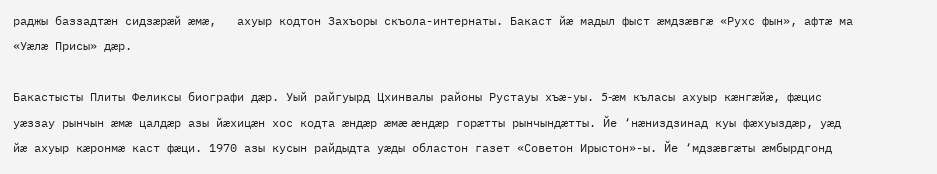раджы баззадтæн сидзæрæй æмæ,   ахуыр кодтон Захъоры скъола-интернаты. Бакаст йæ мадыл фыст æмдзæвгæ «Рухс фын», афтæ ма «Уæлæ Присы» дæр.

Бакастысты Плиты Феликсы биографи дæр. Уый райгуырд Цхинвалы районы Рустауы хъæ-уы. 5-æм къласы ахуыр кæнгæйæ, фæцис уæззау рынчын æмæ цалдæр азы йæхицæн хос кодта æндæр æмæ æндæр горæтты рынчындæтты. Йе ‘нæниздзинад куы фæхуыздæр, уæд йæ ахуыр кæронмæ каст фæци. 1970 азы кусын райдыдта уæды областон газет «Советон Ирыстон»-ы. Йе ‘мдзæвгæты æмбырдгонд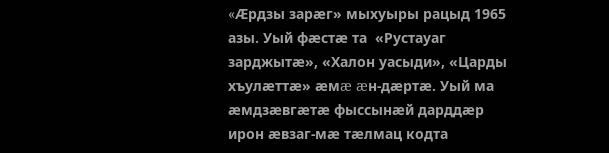«Æрдзы зарæг» мыхуыры рацыд 1965 азы. Уый фæстæ та  «Рустауаг зарджытæ», «Халон уасыди», «Царды хъулæттæ» æмæ æн-дæртæ. Уый ма æмдзæвгæтæ фыссынæй дарддæр ирон æвзаг-мæ тæлмац кодта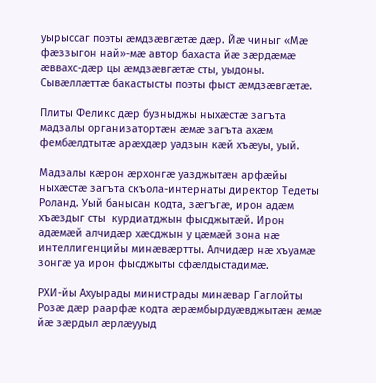уырыссаг поэты æмдзæвгæтæ дæр. Йæ чиныг «Мæ фæззыгон най»-мæ автор бахаста йæ зæрдæмæ æввахс-дæр цы æмдзæвгæтæ сты, уыдоны. Сывæллæттæ бакастысты поэты фыст æмдзæвгæтæ.

Плиты Феликс дæр бузныджы ныхæстæ загъта мадзалы организатортæн æмæ загъта ахæм фембæлдтытæ арæхдæр уадзын кæй хъæуы, уый.

Мадзалы кæрон æрхонгæ уазджытæн арфæйы ныхæстæ загъта скъола-интернаты директор Тедеты Роланд. Уый банысан кодта, зæгъгæ, ирон адæм хъæздыг сты  курдиатджын фысджытæй. Ирон адæмæй алчидæр хæсджын у цæмæй зона нæ интеллигенцийы минæвæртты. Алчидæр нæ хъуамæ зонгæ уа ирон фысджыты сфæлдыстадимæ.

РХИ-йы Ахуырады министрады минæвар Гаглойты Розæ дæр раарфæ кодта æрæмбырдуæвджытæн æмæ йæ зæрдыл æрлæууыд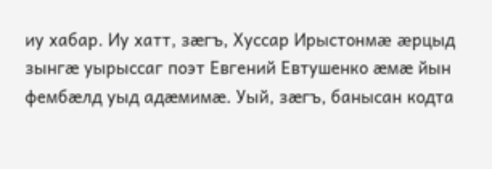иу хабар. Иу хатт, зæгъ, Хуссар Ирыстонмæ æрцыд зынгæ уырыссаг поэт Евгений Евтушенко æмæ йын фембæлд уыд адæмимæ. Уый, зæгъ, банысан кодта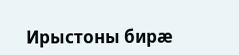Ирыстоны бирæ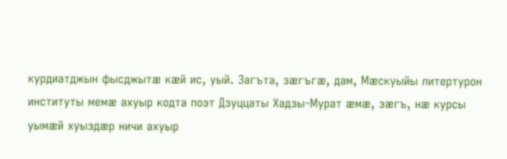курдиатджын фысджытæ кæй ис, уый. Загъта, зæгъгæ, дам, Мæскуыйы литертурон институты мемæ ахуыр кодта поэт Дзуццаты Хадзы-Мурат æмæ, зæгъ, нæ курсы уымæй хуыздæр ничи ахуыр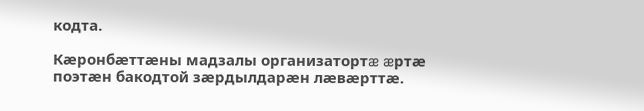кодта.

Кæронбæттæны мадзалы организатортæ æртæ поэтæн бакодтой зæрдылдарæн лæвæрттæ.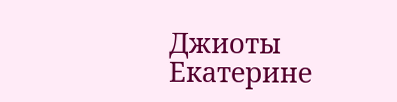Джиоты Екатерине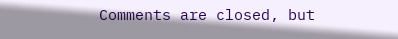Comments are closed, but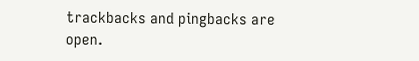trackbacks and pingbacks are open.